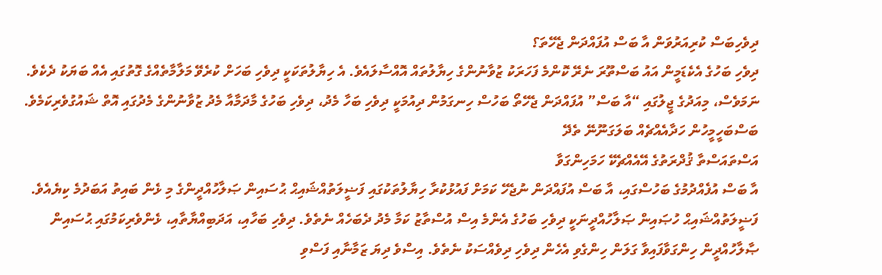ދިވެހިބަސް ކުރިއަރުވަން އާ ބަސް އުފައްދަން ޖެހޭތަ؟
ދިވެހި ބަހުގެ އެކެޑަމީން އައު ބަސްތޫރަ ނެރޭ ކޮންމެ ފަހަރަކު ޒުވާނުންގެ ހިޔާލުތައް އޮއްސާލައެވެ. އެ ހިޔާލުތަކަކީ ދިވެހި ބަހަށް ކުރެވޭ މަލާމާތެއްގެ ގޮތުގައި އެއް ބަޔަކު ދެކެވެ. ނަމަވެސް، މިއަދުގެ ޖީލުގައި “އާ ބަސް” އުފައްދަން ޖެހޭތޯ ބަހުސް ހިނގަމުން ދިއުމަކީ ދިވެހި ބަހާ މެދު، ދިވެހި ބަހުގެ މާދަމާއާ މެދު ޒުވާނުންގެ މެދުގައި އޮތް ޝައުގުވެރިކަމެވެ.
ބަސްބަހީމީހުން ހަދާއެއްޗެއް ބަލަގަނޫނޭ ތެދޭ
އަސްތައަސްތާ ޤުދްރަތުގެ އޭއެއްޗެކޭ ހަމަހިންގަވާ
އާ ބަސް އުފެއްދުމުގެ ބަހުސްގައި، އާ ބަސް އުފައްދަން ނުޖެހޭ ކަމަށް ފައުޅުކުރާ ހިޔާލުތަކުގައި ފަޟީލަތުއްޝައިޙް ޙުސައިން ޞަލާހުއްދީންގެ މި ޅެން ބައިތު އަބަދުމެ ކިޔެއެވެ. ފަޟީލަތުއްޝައިޙް ހުޞައިން ޞަލާހުއްދީނަކީ ދިވެހި ބަހުގެ އެންމެ އިސް އުސްތާޒު ކަމާ މެދު ދެބަހެއް ނެތެވެ. ދިވެހި ބަހާއި، އަދަބިއްޔާތާއި، ޅެންވެރިކަމުގައި ޙުސައިން ޞާލާހުއްދީން ހިންގަވާފައިވާ ގަލަން ހިންގެވި އެހެން ދިވެހި ދިވެއްސަކު ނެތެވެ. އިސްވެ ދިޔަ ޒަމާނާއި ފަސްވި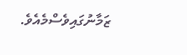ޒަމާނުގައިވެސްމެއެވެ.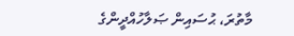މާތުރަ، ޙުސައިން ޞަލާހުއްދީންގެ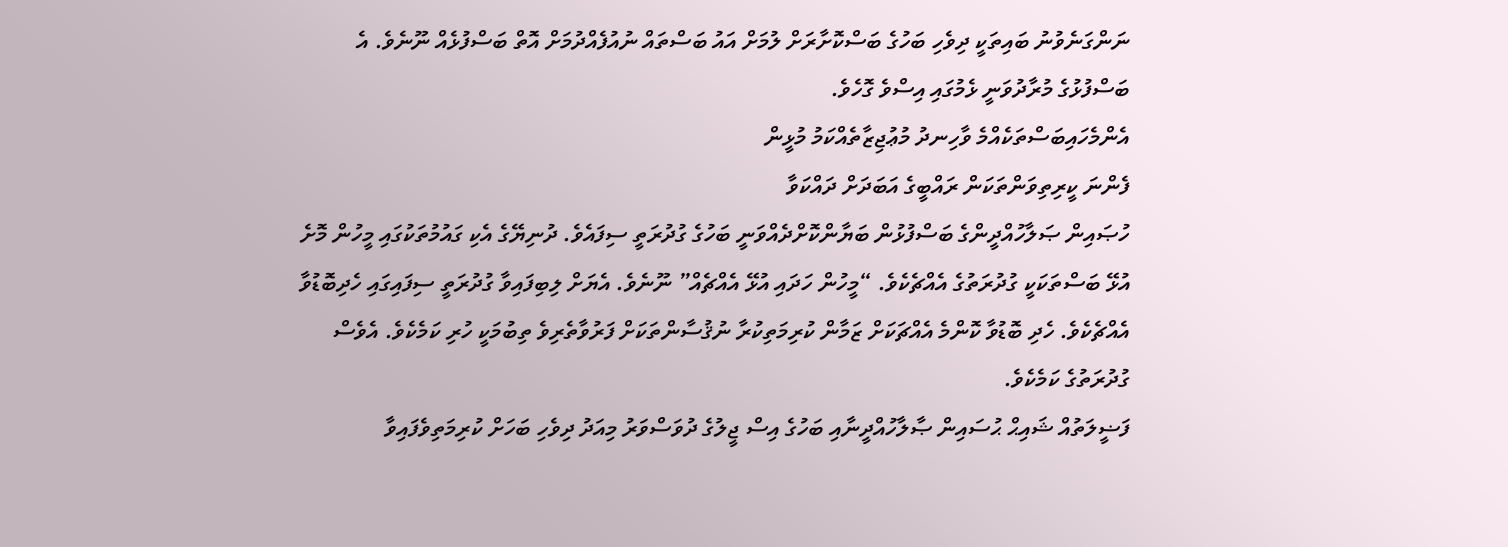ނަންގަނެވުނު ބައިތަކީ ދިވެހި ބަހުގެ ބަސްކޮށާރަށް ލުމަށް އައު ބަސްތައް ނުއުފެއްދުމަށް އޮތް ބަސްފުޅެއް ނޫނެވެ. އެ ބަސްފުޅުގެ މުރާދުވަނީ ޅެމުގައި އިސްވެ ގޮހެވެ.
އެންމެހައިބަސްތަކެއްމެ ވާހިނދު މުޢުޖިޒާތެއްކަމު މުޅީން
ފެންނަ ކީރިތިވަންތަކަން ރައްބީގެ އަބަދަށް ދައްކަވާ
ހުޞައިން ޞަލާހުއްދީންގެ ބަސްފުޅުން ބަޔާންކޮށްދެއްވަނީ ބަހުގެ ގުދުރަތީ ސިފައެވެ. ދުނިޔޭގެ އެކި ގައުމުތަކުގައި މީހުން މޮށެ އުޅޭ ބަސްތަކަކީ ގުދުރަތުގެ އެއްޗެކެވެ. “މީހުން ހަދައި އުޅޭ އެއްޗެއް” ނޫނެވެ. އެޔަށް ލިބިފައިވާ ގުދުރަތީ ސިފައިގައި ހެދިބޮޑުވާ އެއްޗެކެވެ. ހެދި ބޮޑުވާ ކޮންމެ އެއްޗަކަށް ޒަމާން ކުރިމަތިކުރާ ނުޤުސާންތަކަށް ފަރުވާތެރިވެ ތިބުމަކީ ހުރި ކަމެކެވެ. އެވެސް ގުދުރަތުގެ ކަމެކެވެ.
ފަޟީލަތުއް ޝައިޙް ޙުސައިން ޞާލާހުއްދީނާއި ބަހުގެ އިސް ޖީލުގެ ދުވަސްވަރު މިއަދު ދިވެހި ބަހަށް ކުރިމަތިވެފައިވާ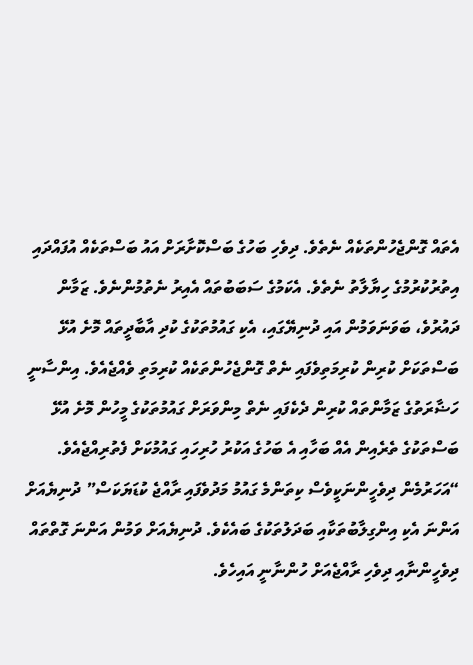އެތައް ގޮންޖެހުންތަކެއް ނެތެވެ. ދިވެހި ބަހުގެ ބަސްކޮށާރަށް އައު ބަސްތަކެއް އުފައްދައި އިތުރުކުރުމުގެ ހިޔާލާތު ނެތެވެ. އެކަމުގެ ސަބަބުތައް އެއިރު ނެތުމުންނެވެ. ޒަމާން ދައުރުވެ، ބަވަނަވަމުން އައި ދުނިޔޭގައި، އެކި ގައުމުތަކުގެ ކުދި އާބާދީތައް މޮށެ އުޅޭ ބަސްތަކަށް ކުރިން ކުރިމަތިވެފައި ނެތް ގޮންޖެހުންތަކެއް ކުރިމަތި ވެއްޖެއެވެ. އިންސާނީ ހަޟާރަތުގެ ޒަމާންތައް ކުރިން ދެކެފައި ނެތް މިންވަރަށް ގައުމުތަކުގެ މީހުން މޮށެ އުޅޭ ބަސްތަކުގެ ތެރެއިން އެއް ބަހާއި އެ ބަހުގެ އަކުރު ހުރިހައި ގައުމުކަށް ފެތުރިއްޖެއެވެ.
“އަހަރުމެން ދިވެހީންނަކީވެސް ކިތަންމެ ގައުމު މަދުވެފައި ރާއްޖެ ކުޑަޔަކަސް” ދުނިޔެއަށް އަންނަ އެކި އިންގިލާބުތަކާއި ބަދަލުތަކުގެ ބައެކެވެ. ދުނިޔެއަށް ވަމުން އަންނަ ގޮތްތައް ދިވެހީންނާއި ދިވެހި ރާއްޖެއަށް ހުންނާނީ އައިހެވެ.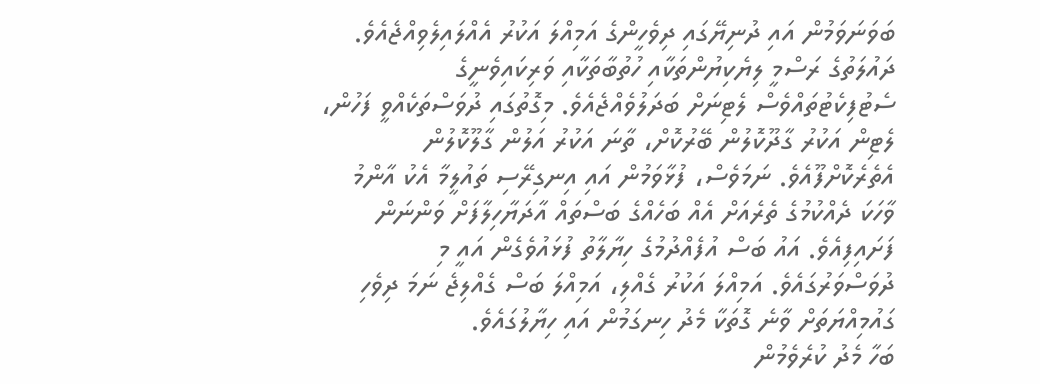ބަވަނަވަމުން އައި ދުނިޔޭގައި ދިވެހީންގެ އަމިއްލަ އަކުރު އެއްލައިލެވިއްޖެއެވެ. ދައުލަތުގެ ރަސްމީ ލިޔެކިޔުންތަކާއި ހުތުބާތަކާއި ވަރިކައިވެނީގެ ސެޓުފިކެޓުތައްވެސް ލެޓިނަށް ބަދަލުވެއްޖެއެވެ. މިގޮތުގައި ދުވަސްތަކެއްވީ ފަހުން، ލެޓިން އަކުރު ގާދޫކޮލުން ބޭރުކޮށް، ތާނަ އަކުރު އަލުން ގާލޫކޮލުން އެތެރެކޮށްފޫއެވެ. ނަމަވެސް، ފުޅާވަމުން އައި އިނގިރޭސި ތައުލީމާ އެކު އާންމު ވާހަކަ ދެއްކުމުގެ ތެރެއަށް އެއް ބަހެއްގެ ބަސްތައް އާދަޔާހިލާފަށް ވަންނަން ފަށައިފިއެވެ. އައު ބަސް އުފެއްދުމުގެ ހިޔާލާތު ފުޅައުވެގެން އައީ މި ދުވަސްވަރުގައެވެ. އަމިއްލަ އަކުރު ގެއްލި، އަމިއްލަ ބަސް ގެއްލިޖެ ނަމަ ދިވެހި ގައުމިއްޔަތަށް ވާނެ ގޮތަކާ މެދު ހިނގަމުން އައި ހިޔާލުގައެވެ.
ބަހާ މެދު ކުރެވެމުން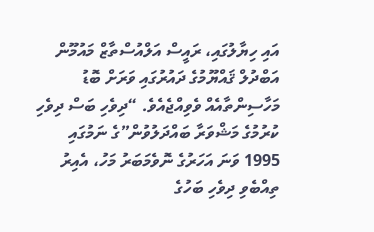އައި ހިޔާލުގައި، ރައީސް އަލްއުސްތާޒް މައުމޫން އަބްދުލް ޤައްޔޫމުގެ ދައުރުގައި ވަރަށް ބޮޑު މަހާސިންތާއެއް ވެވިއްޖެއެވެ. “ދިވެހި ބަސް ދިވެހި ކުރުމުގެ މަޝްވަރާ ބައްދަލުވުން”ގެ ނަމުގައި 1995 ވަނަ އަހަރުގެ ނޮވެމަބަރު މަހު، އެއިރު ތިއްބެވި ދިވެހި ބަހުގެ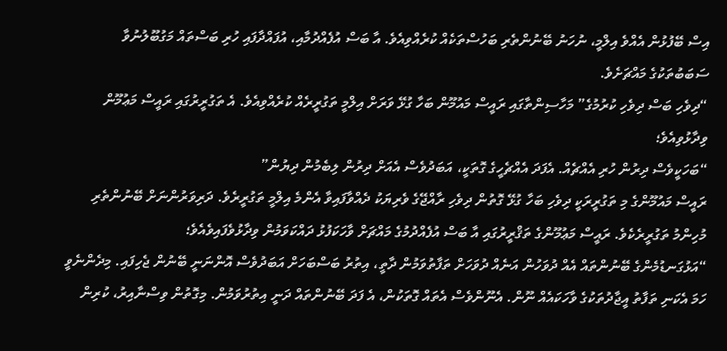އިސް ބޭފުޅުން އެއްވެ އިލްމީ، ނުހަނު ބޭނުންތެރި ބަހުސްތަކެއް ކުރެއްވިއެވެ. އާ ބަސް އުފެއްދުމާއި، އުފައްދާފައި ހުރި ބަސްތައް މަގުބޫލުނުވާ ސަބަބުތަކުގެ މައްޗަށެވެ.
“ދިވެހި ބަސް ދިވެހި ކުރުމުގެ” މަހާސިންތާގައި ރައީސް މައުމޫން ބަހާ ގުޅޭ ވަރަށް އިލްމީ ތަގުރީރެއް ކުރެއްވިއެވެ. އެ ތަގުރީރުގައި ރައީސް މަޢުމޫން ވިދާޅުވިއެވެ؛
“ބަހަކީވެސް ދިރުން ހުރި އެއްޗެއް. އެފަދަ އެއްޗެހީގެ ގޮތަކީ، އަބަދުވެސް އެއަށް ދިރުން ލިބެމުން ދިޔުން”
ރައީސް މައުމޫންގެ މި ތަގުރީރަކީ ދިވެހި ބަހާ ގުޅޭ ގޮތުން ދިވެހި ރާއްޖޭގެ ވެރިޔަކު ދެއްވާފައިވާ އެންމެ އިލްމީ ތަގުރީރެވެ. ދަރިވަރުންނަށް ބޭނުންތެރި މުހިންމު ތަގުރީރެކެވެ. ރައީސް މަޢުމޫންގެ ތަޤްރީރުގައި އާ ބަސް އުފެއްދުމުގެ މައްޗަށް ވާހަކަފުޅު ދައްކަވަމުން ވިދާޅުވެފައިވެއެވެ؛
“އަޅުގަނޑުމެންގެ ބޭނުންތައް އެއް ދުވަހުން އަނެއް ދުވަހަށް ތަފާތުވަމުން ދާތީ، އިތުރު ބަސްބަހަށް އަބަދުވެސް އޮންނަނީ ބޭނުން ޖެހިފައި. މިދެންނެވީ ހަމަ އެކަނި ތަފާތު އީޖާދުތަކުގެ ވާހަކައެއް ނޫން. އެނޫންވެސް އެތައް ގޮތަކުން، އެ ފަދަ ބޭނުންތައް ދަނީ އިތުރުވަމުން. މިގޮތުން ވިސްނާއިރު، ކުރިން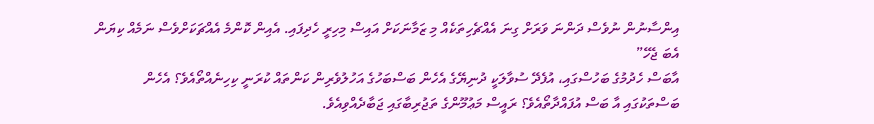އިންސާނުން ނުވެސް ދަންނަ ވަރަށް ގިނަ އެއްޗެހިތަކެއް މި ޒަމާނަކަށް އައިސް މިހިރީ ހެދިފައި. އެއިން ކޮންމެ އެއްޗަކަށްވެސް ނަމެއް ކިޔަން އެބަ ޖެހޭ”
އާބަސް ހެދުމުގެ ބަހުސްގައި، އުފެދޭ ސުވާލަކީ ދުނިޔޭގެ އެހެން ބަސްބަހުގެ އަހުލުވެރިން ކަންތައް ކުރަނީ ކިހިނެއްތޯއެވެ؟ އެހެން ބަސްތަކުގައި އާ ބަސް އުފައްދާތޯއެވެ؟ ރައީސް މަޢުމޫންގެ ތަޖުރިބާގައި ޖަބާދެއްވިއެވެ.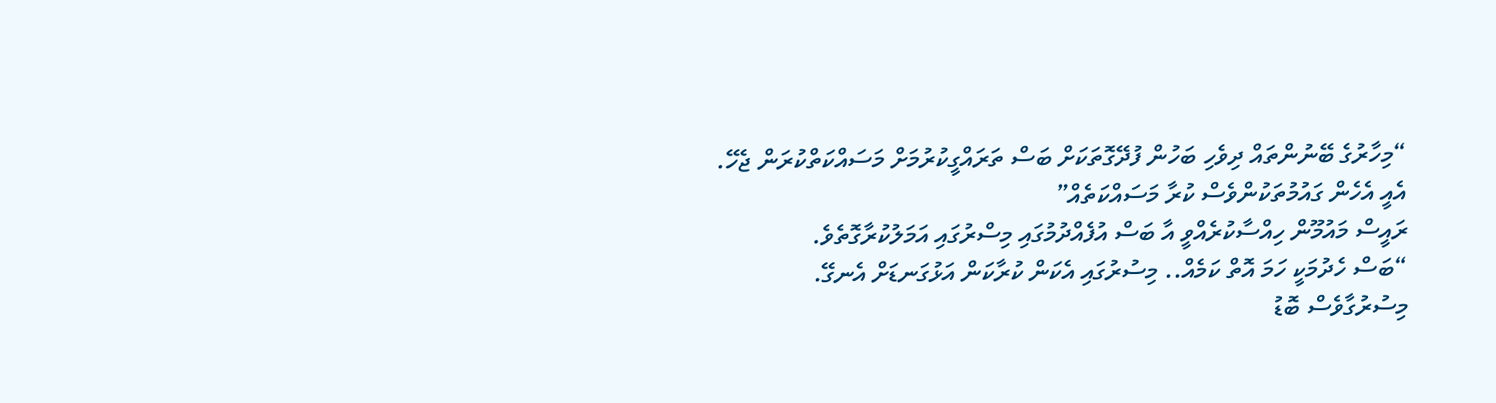“މިހާރުގެ ބޭނުންތައް ދިވެހި ބަހުން ފުދޭގޮތަކަށް ބަސް ތަރައްގީކުރުމަށް މަސައްކަތްކުރަން ޖެހޭ. އެއީ އެހެން ގައުމުތަކުންވެސް ކުރާ މަސައްކަތެއް”
ރައީސް މައުމޫން ހިއްސާކުރެއްވީ އާ ބަސް އުފެއްދުމުގައި މިސްރުގައި އަމަލުކުރާގޮތެވެ.
“ބަސް ހެދުމަކީ ހަމަ އޮތް ކަމެއް.. މިސުރުގައި އެކަން ކުރާކަން އަޅުގަނޑަށް އެނގޭ. މިސުރުގާވެސް ބޮޑު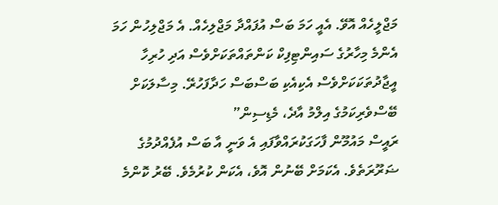މަޖްލީހެއް އޮވޭ. އެއީ ހަމަ ބަސް އުފައްދާ މަޖްލިހެއް. އެ މަޖްލިހުން ހަމަ އެންމެ މިހާރުގެ ސައިންޓިފިކް ކަންތައްތަކަށްވެސް އަދި ހުރިހާ އީޖާދުތަކަކަށްވެސް އެކިއެކި ބަސްބަސް ހަދާފަހުރޭ. މިސާލަކަށް ބޭސްވެރިކަމުގެ އިލްމު އާދެ، މެޑިސިން”
ރައީސް މައުމޫން ފާހަގަކުރައްވާފައި އެ ވަނީ އާ ބަސް އުފެއްދުމުގެ ޟަރޫރަތެވެ. އެކަމަށް ބޭނުން އޮވެ، އެކަން ކުރުމެވެ. ބޭރު ކޮންމެ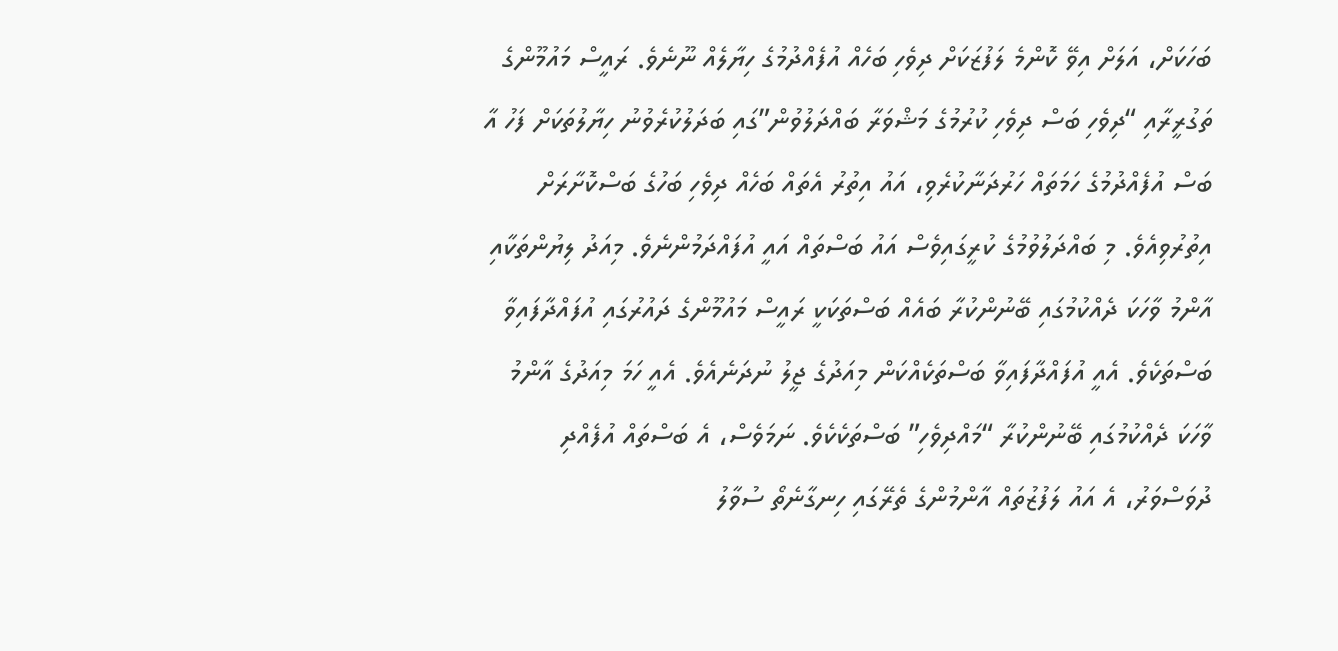ބަހަކަށް، އަލަށް އިވޭ ކޮންމެ ލަފުޒަކަށް ދިވެހި ބަހެއް އުފެއްދުމުގެ ހިޔާލެއް ނޫނެވެ. ރައީސް މައުމޫންގެ ތަގުރީރާއި “ދިވެހި ބަސް ދިވެހި ކުރުމުގެ މަޝްވަރާ ބައްދަލުވުން”ގައި ބަދަލުކުރެވުނު ހިޔާލުތަކަށް ފަހު އާ ބަސް އުފެއްދުމުގެ ހަމަތައް ހަރުދަނާކުރެވި، އައު އިތުރު އެތައް ބަހެއް ދިވެހި ބަހުގެ ބަސްކޮށާރަށް އިތުރުވިއެވެ. މި ބައްދަލުވުމުގެ ކުރީގައިވެސް އައު ބަސްތައް އައީ އުފައްދަމުންނެވެ. މިއަދު ލިޔުންތަކާއި އާންމު ވާހަކަ ދެއްކުމުގައި ބޭނުންކުރާ ބައެއް ބަސްތަކަކީ ރައީސް މައުމޫންގެ ދައުރުގައި އުފައްދާފައިވާ ބަސްތަކެވެ. އެއީ އުފައްދާފައިވާ ބަސްތަކެއްކަން މިއަދުގެ ޖީލު ނުދަނެއެވެ. އެއީ ހަމަ މިއަދުގެ އާންމު ވާހަކަ ދެއްކުމުގައި ބޭނުންކުރާ “މައްދިވެހި” ބަސްތަކެކެވެ. ނަމަވެސް، އެ ބަސްތައް އުފެއްދި ދުވަސްވަރު، އެ އައު ލަފުޒުތައް އާންމުންގެ ތެރޭގައި ހިނގާނެތޯ ސުވާލު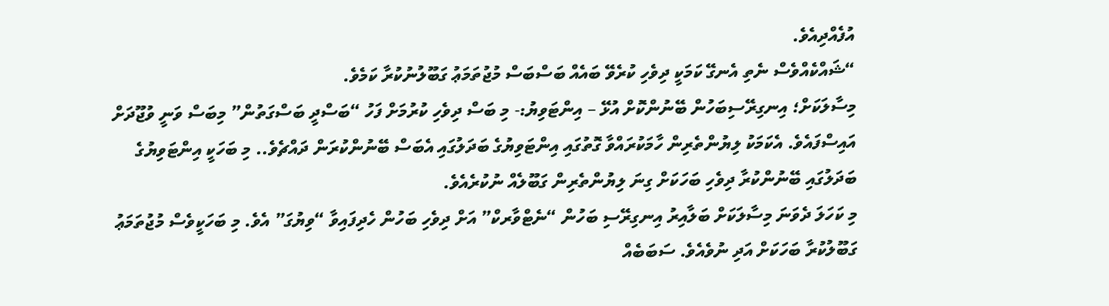އުފެއްދިއެވެ.
“ޝައްކެއްވެސް ނެތި އެނގޭ ކަމަކީ ދިވެހި ކުރެވޭ ބައެއް ބަސްބަސް މުޖުތަމަޢު ގަބޫލުނުކުރާ ކަމެވެ.
މިސާލަކަށް؛ އިނގިރޭސިބަހުން ބޭނުންކޮށް އުޅޭ – އިންޓަވިޔު:- މި ބަސް ދިވެހި ކުރުމަށް ފަހު “ބަސްދީ ބަސްގަތުން” މިބަސް ވަނީ ވުޖޫދަށް އައިސްފައެވެ. އެކަމަކު ލިޔުންތެރިން ހާމަކުރައްވާ ގޮތުގައި އިންޓަވިޔުގެ ބަދަލުގައި އެބަސް ބޭނުންކުރަން ދައްޗެވެ.. މި ބަހަކީ އިންޓަވިޔުގެ ބަދަލުގައި ބޭނުންކުރާ ދިވެހި ބަހަކަށް ގިނަ ލިޔުންތެރިން ގަބޫލެއް ނުކުރެއެވެ.
މި ކަހަލަ ދެވަނަ މިސާލަކަށް ބަލާއިރު އިނގިރޭސި ބަހުން “ނެޓްވާރކް” އަށް ދިވެހި ބަހުން ހެދިފައިވާ “ވިޔުގަ” އެވެ. މި ބަހަކީވެސް މުޖުތަމަޢު ގަބޫލުކުރާ ބަހަކަށް އަދި ނުވެއެވެ. ސަބަބެއް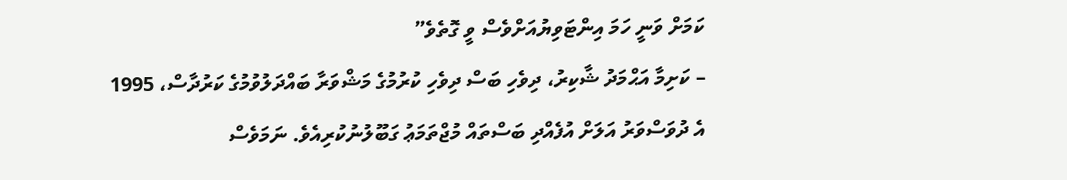ކަމަށް ވަނީ ހަމަ އިންޓަވިޔުއަށްވެސް ވީ ގޮތެވެ”
– ކަށިމާ އަޙްމަދު ޝާކިރު، ދިވެހި ބަސް ދިވެހި ކުރުމުގެ މަޝްވަރާ ބައްދަލުވުމުގެ ކަރުދާސް، 1995
އެ ދުވަސްވަރު އަލަށް އުފެއްދި ބަސްތައް މުޖްތަމަޢު ގަބޫލުނުކުރިއެވެ. ނަމަވެސް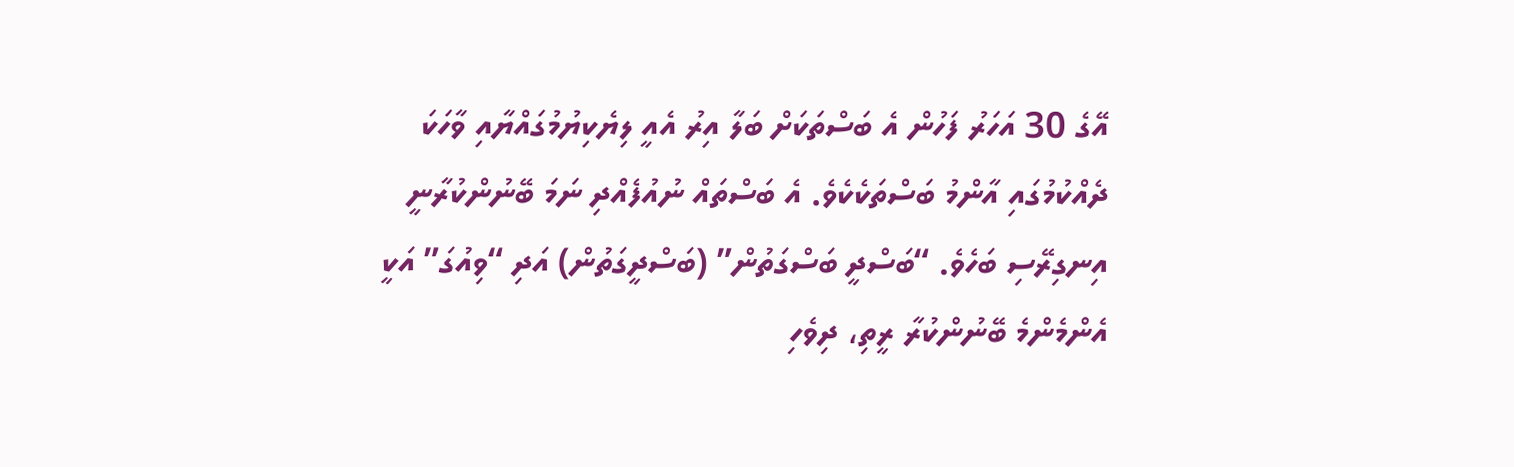އޭގެ 30 އަހަރު ފަހުން އެ ބަސްތަކަށް ބަލާ އިރު އެއީ ލިޔެކިޔުމުގައްޔާއި ވާހަކަ ދެއްކުމުގައި އާންމު ބަސްތަކެކެވެ. އެ ބަސްތައް ނުއުފެއްދި ނަމަ ބޭނުންކުރާނީ އިނގިރޭސި ބަހެވެ. “ބަސްދީ ބަސްގަތުން” (ބަސްދީގަތުން) އަދި “ވިއުގަ” އަކީ އެންމެންމެ ބޭނުންކުރާ ރީތި، ދިވެހި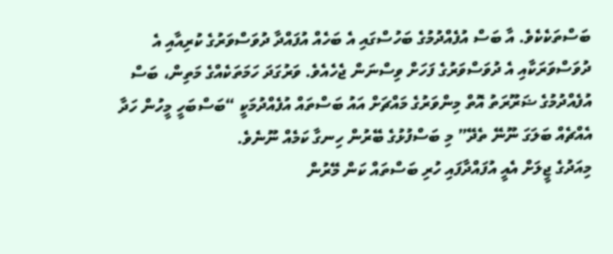ބަސްތަކެކެވެ. އާ ބަސް އުފެއްދުމުގެ ބަހުސްގައި އެ ބަހެއް އުފައްދާ ދުވަސްވަރުގެ ކުރިއާއި އެ ދުވަސްވަރަކާއި އެ ދުވަސްވަރުގެ ފަހަށް ވިސްނަން ޖެހެއެވެ. ވަރުގަދަ ހަމަތަކެއްގެ މަތިން، ބަސް އުފެއްދުމުގެ ޟަރޫރަތު އޮތް މިންވަރުގެ މައްޗަށް އައު ބަސްތައް އުފެއްދުމަކީ “ބަސްބަހީ މީހުން ހަދާ އެއްޗެއް ބަލަގަ ނޫނޭ ތެދޭ” މި ބަސްފުޅުގެ ބޭރުން ހިނގާ ކަމެއް ނޫނެވެ.
މިއަދުގެ ޖީލަށް އެއީ އުފައްދާފައި ހުރި ބަސްތައް ކަން މޭރުން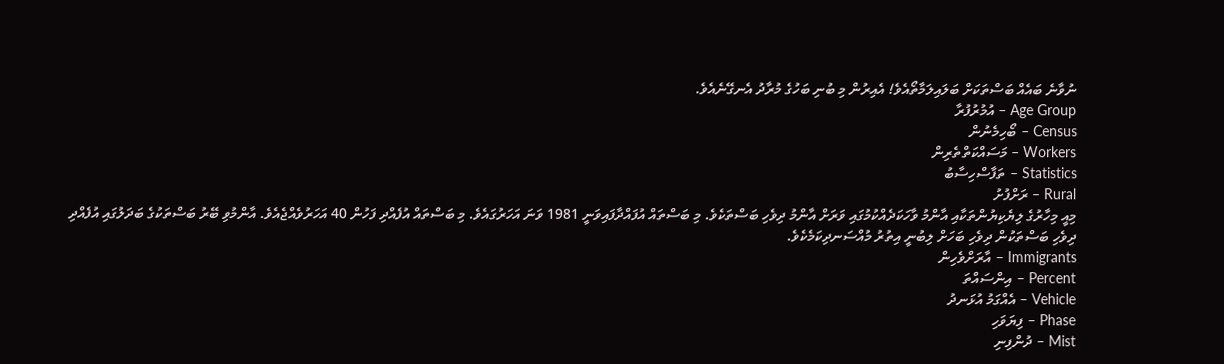ނުވާނެ ބައެއް ބަސްތަކަށް ބަލައިލަމާތޯއެވެ! އެއިރުން މި ބުނި ބަހުގެ މުރާދު އެނގޭނެއެވެ.
Age Group – އުމުރުފުރާ
Census – ބޯހިމެނުން
Workers – މަސައްކަތްތެރިން
Statistics – ތަފާސްހިސާބު
Rural – ރަށްފުށު
މިއީ މިހާރުގެ ލިޔެކިޔުންތަކާއި އާންމު ވާހަކަދެއްކުމުގައި ވަރަށް އާންމު ދިވެހި ބަސްތަކެވެ. މި ބަސްތައް އުފައްދާފައިވަނީ 1981 ވަނަ އަހަރުގައެވެ. މި ބަސްތައް އުފެއްދި ފަހުން 40 އަހަރުވެއްޖެއެވެ. އާންމުވި ބޭރު ބަސްތަކުގެ ބަދަލުގައި އުފެއްދި ދިވެހި ބަސްތަކުން ދިވެހި ބަހަށް ލިބުނީ އިތުރު މުއްސަނދިކަމެކެވެ.
Immigrants – އާރަށްވެހިން
Percent – އިންސައްތަ
Vehicle – އެއްގަމު އުޅަނދު
Phase – ފިޔަވަހި
Mist – ދުންފިނި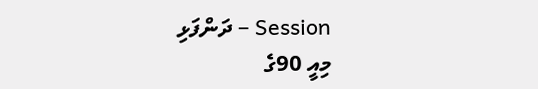Session – ދަންފަޅި
މިއީ 90ގެ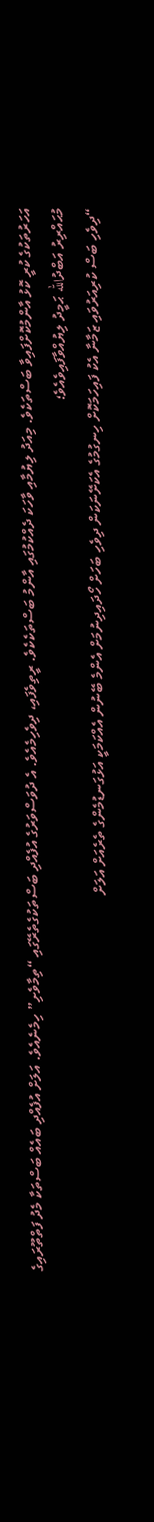އަހަރުތަކުގެ ކުރީ ކޮޅު އާންމުކޮށްފައިވާ ބަސްތަކެވެ. މިއަދު ލިޔުމާއި ވާހަކަ ދެއްކުމުގައި އާންމު ބަސްތަކެކެވެ. ރީތިވެފައި، ދިވެހިމެއެވެ. އެ ދުވަސްވަރުގެ އުފެއްދި ބަސްތަކުގެތެރޭގައި “ތިމާވެށި” ހިމެނެއެވެ. އަލަށް އުފެއްދި ބައެއް ބަސްތަކާ މެދު ފަތްތޫރައިގެ މުޙައްރިރު އަބްދުالله ޙަމީދު ލިޔުއްވާފައިވެއެވެ؛
“ދިވެހި ބަސް ކުރިއަރުވައި ޒަމާނާ އެކު ފައިހަމަކޮށް ހިނގުމުގެ އެކަށޭނަކަން ދިވެހި ބަހަށް ހޯދައިދިނުމަށް އެންމެ ބޭނުން އެއްކަމަކީ އަޅުގަނޑުމެންގެ ތެރެއަށް އަލަށް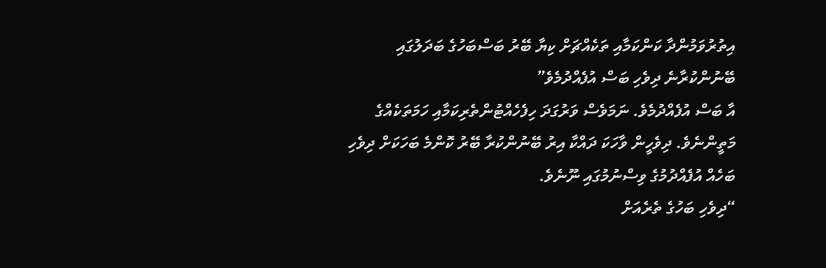އިތުރުވަމުންދާ ކަންކަމާއި ތަކެއްޗަށް ކިޔާ ބޭރު ބަސްބަހުގެ ބަދަލުގައި ބޭނުންކުރާނެ ދިވެހި ބަސް އުފެއްދުމެވެ”
އާ ބަސް އުފެއްދުމެވެ. ނަމަވެސް ވަރުގަދަ ހިފެހެއްޓުންތެރިކަމާއި ހަމަތަކެއްގެ މަތީންނެވެ. ދިވެހީން ވާހަކަ ދައްކާ އިރު ބޭނުންކުރާ ބޭރު ކޮންމެ ބަހަކަށް ދިވެހި ބަހެއް އުފެއްދުމުގެ ވިސްނުމުގައި ނޫނެވެ.
“ދިވެހި ބަހުގެ ތެރެއަށް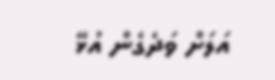އަލަށް ވަދެގެން އުޅޭ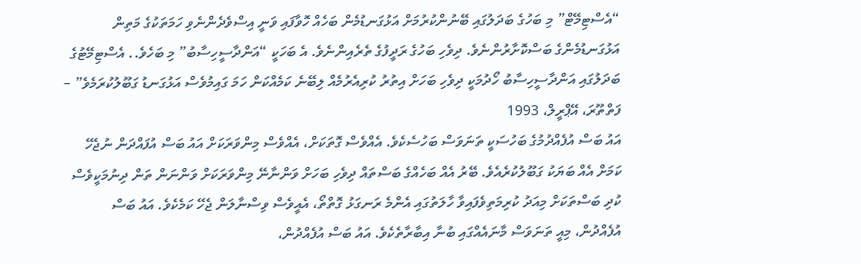“އެސްޓިމޭޓް” މި ބަހުގެ ބަދަލުގައި ބޭނުންކުރުމަށް އަޅުގަނޑުމެން ބަހެއް ހޮވާފައި ވަނީ އިސްވެދެންނެވި ހަމަތަކުގެ މަތިން އަޅުގަނޑުމެންގެ ބަސްކޮށާރުންނެވެ. ދިވެހި ބަހުގެ ރަދީފުގެ ތެރެއިންނެވެ. އެ ބަހަކީ “އަންދާސީހިސާބު” މި ބަހެވެ.. އެސްޓިމޭޓުގެ ބަދަލުގައި އަންދާސީހިސާބު ހޯދުމަކީ ދިވެހި ބަހަށް އިތުރު ކުރިއެރުމެއް ލިބޭނެ ކަމެއްކަން ހަމަ ގައިމުވެސް އަޅުގަނޑު ގަބޫލުކުރަމެވެ” – ފަތްތޫރަ، އޭޕްރީލް، 1993
އައު ބަސް އުފެއްދުމުގެ ބަހުސަކީ ތަނަވަސް ބަހުސެކެވެ. އެއްވެސް ގޮތަކަށް، އެއްވެސް މިންވަރަކަށް އައު ބަސް އުފައްދަން ނުޖެހޭ ކަމަށް އެއް ބަޔަކު ގަބޫލުކުރެއެވެ. ބޭރު އެއް ބަހެއްގެ ބަސްތައް ދިވެހި ބަހަށް ވަންނާނޭ މިންވަރަކަށް ވަންނަން ތަން ދިނުމަކީވެސް ކުދި ބަސްތަކަށް މިއަދު ކުރިމަތިވެފައިވާ ހާލަތުގައި އެންމެ ރަނގަޅު ގޮތްތޯ، އެއީވެސް ވިސްނާލަން ޖެހޭ ކަމެކެވެ. އައު ބަސް އުފެއްދުން، މިއީ ތަނަވަސް މާނައެއްގައި ބުނާ އިބާރާތެކެވެ. އައު ބަސް އުފެއްދުން،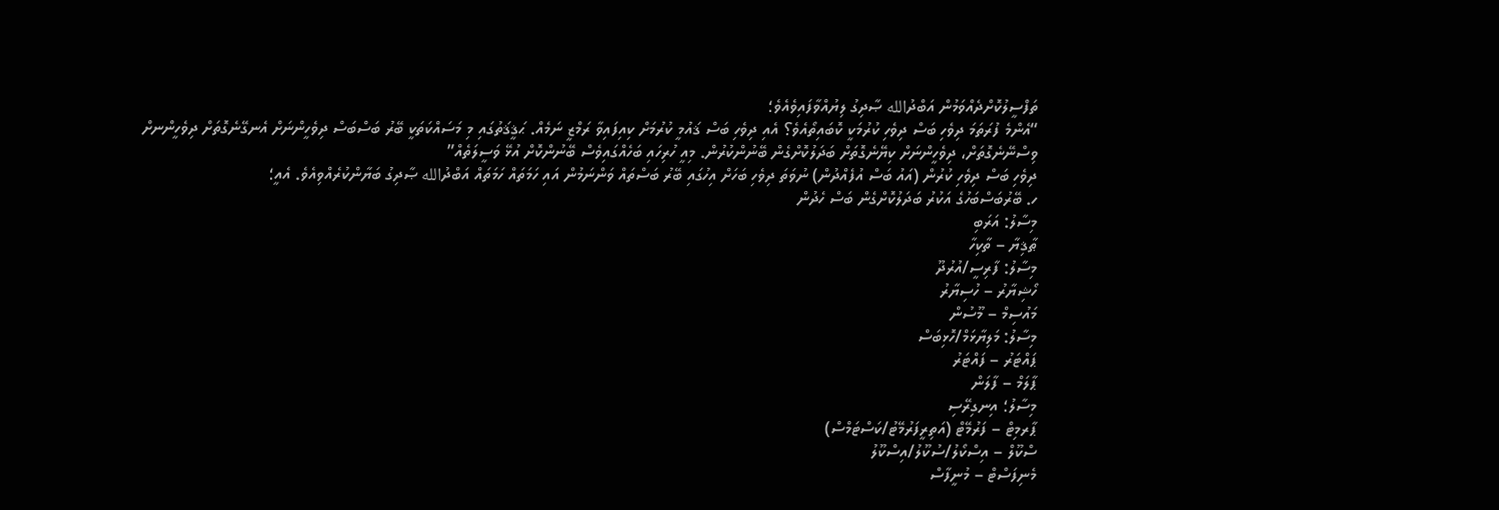ތަފްސީލުކޮށްދެއްވަމުން އަބްދުالله ޞާދިގު ލިޔުއްވާފައިވެއެވެ؛
“އެންމެ ފުރަތަމަ ދިވެހި ބަސް ދިވެހި ކުރުމަކީ ކޮބައިތޯއެވެ؟ އެއި ދިވެހި ބަސް ޤައުމީ ކުރުމަށް ކިއިފައިވާ ރަމްޒީ ނަމެއް. ޙަޤީޤަތުގައި މި މަސައްކަތަކީ ބޭރު ބަސްބަސް ދިވެހީންނަށް އެނގޭނެގޮތަށް ދިވެހީންނށް ވިސްނޭނެގޮތަށް، ދިވެހީންނަށް ކިޔޭނެގޮތަށް ބަދަލުކޮށްގެން ބޭނުންކުރުން. މިއީ ހުރިހައި ބަހެއްގައިވެސް ބޭނުންކޮށް އުޅޭ ވަސީލަތެއް”
ދިވެހި ބަސް ދިވެހި ކުރުން (އައު ބަސް އުފެއްދުން) ނުވަތަ ދިވެހި ބަހަށް އިހުގައި ބޭރު ބަސްތައް ވަންނަމުން އައި ހަމަތައް ހަމަތައް އަބްދުالله ޞާދިގު ބަޔާންކުރެއްވިއެވެ. އެއީ؛
ހ. ބޭރުބަސްބަހުގެ އަކުރު ބަދަލުކޮށްގެން ބަސް ހެދުން
މިސާލު: އަރަބި
ޠާޤިޔާ – ތާކިހާ
މިސާލު: ފާރިސީ/އުރުދޫ
ހޯޝިޔާރު – ހުސިޔާރު
މައުސިމް – މޫސުން
މިސާލު: މަލިޔާޅަމް/ހޮޅިބަސް
ޕައްޓަރު – ފައްޓަރު
ޕާލަމް – ފާލަން
މިސާލު؛ އިނގިރޭސި
ޕާރމިޓް – ފަރުމޭޓް (އަތިރީފަރުމޭޓު/ކަސްޓަމްސް)
ސްކޫލް – އިސްކޯލު/ސުކޫލު/އިސްކޫލު
މެނިފަސްޓް – މުނީފާސް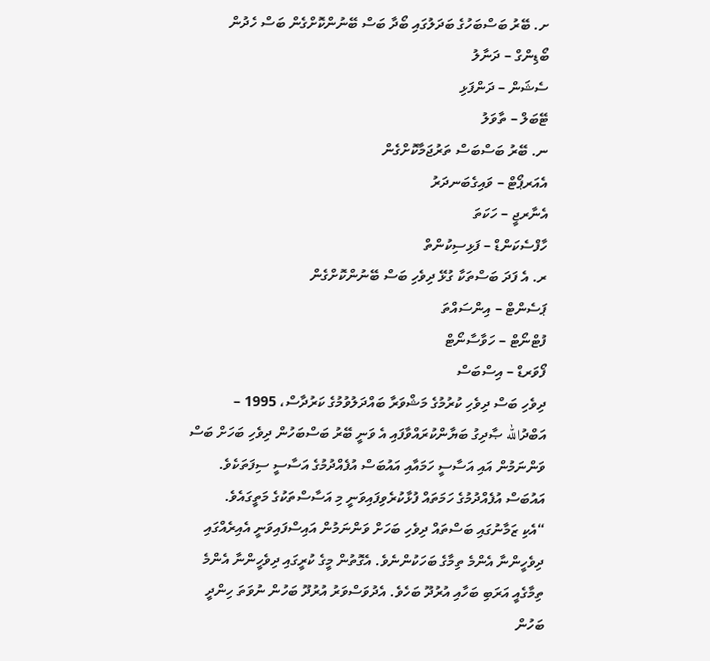ށ. ބޭރު ބަސްބަހުގެ ބަދަލުގައި ބޯދާ ބަސް ބޭނުންކޮށްގެން ބަސް ހެދުން
ބޯޑިންގް – ދަނާލު
ސެޝަން – ދަންފަޅި
ޓޭބަލް – ތާވަލު
ނ. ބޭރު ބަސްބަސް ތަރުޖަމާކޮށްގެން
އެއަރޕޯޓް – ވައިގެބަނދަރު
އެނާރޖީ – ހަކަތަ
ހާފްސެކަންޑް – ފަޅިސިކުންތް
ރ. އެ ފަދަ ބަސްތަކާ ގުޅޭ ދިވެހި ބަސް ބޭނުންކޮށްގެން
ޕަސެންޓް – އިންސައްތަ
ފުޓްނޯޓް – ހަވާސާނޯޓް
ފޯވަރޑް – އިސްބަސް
ދިވެހި ބަސް ދިވެހި ކުރުމުގެ މަޝްވަރާ ބައްދަލުވުމުގެ ކަރުދާސް، 1995 –
އަބްދުالله ޞާދިގު ބަޔާންކުރައްވާފައި އެ ވަނީ ބޭރު ބަސްބަހުން ދިވެހި ބަހަށް ބަސް ވަންނަމުން އައި އަސާސީ ހަމައާއި އައުބަސް އުފެއްދުމުގެ އަސާސީ ސިފަތަކެވެ. އައުބަސް އުފެއްދުމުގެ ހަމަތައް ފުޅާކުރެވިފައިވަނީ މި އަސާސްތަކުގެ މަތީގައެވެ.
“އެކި ޒަމާނުގައި ބަސްތައް ދިވެހި ބަހަށް ވަންނަމުން އައިސްފައިވަނީ އެއިރެއްގައި ދިވެހީންނާ އެންމެ ތިމާގެ ބަހަކުންނެވެ. އެގޮތުން މީގެ ކުރީގައި ދިވެހީންނާ އެންމެ ތިމާގެއީ އަރަބި ބަހާއި އުރުދޫ ބަހެވެ. އެދުވަސްވަރު އުރުދޫ ބަހުން ނުވަތަ ހިންދީ ބަހުން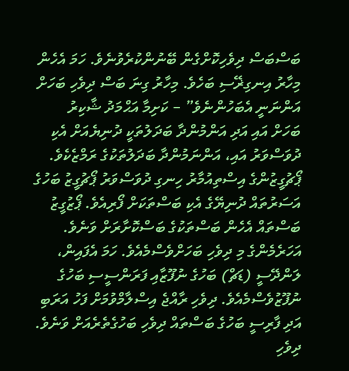ބަސްބަސް ދިވެހިކޮށްގެން ބޭނުންކުރެވުނެވެ. ހަމަ އެހެން މިހާރު އިނގިޜޭސި ބަހެވެ. މިހާރު ގިނަ ބަސް ދިވެހި ބަހަށް އަންނަނީ އެބަހުންނެވެ” – ކަށިމާ އަޙްމަދު ޝާކިރު
ބަހަށް އައި އަދި އަންމުންދާ ބަދަލުތަކީ ދުނިޔެއަށް އެކި ދުވަސްވަރު އައި، އަންނަމުންދާ ބަދަލުތަކުގެ ރަމްޒެކެވެ. ޕޯޗުގީޒުންގެ އިސްތިއުމާރު ހިނގި ދުވަސްވަރު ޕޯޗުގީޒު ބަހުގެ އަސަރުތައް ދުނިޔޭގެ އެކި ބަސްތަކަށް ފޯރިއެވެ. ޕޯޒުގީޒު ބަސްތައް އެހެން ބަސްތަކުގެ ބަސްކޮށާރަށް ވަނެވެ. އަހަރެމެންގެ މި ދިވެހި ބަހަށްވެސްމެއެވެ. ހަމަ އެފައިން، ލަންދޭސީ (ޑަޗް) ބަހުގެ ނުފޫޒާއި ފަރަންސީސި ބަހުގެ ނުފޫޒުވެސްމެއެވެ. ދިވެހި ރާއްޖެ އިސްލާމްވުމަށް ފަހު އަރަބި އަދި ފާރިސީ ބަހުގެ ބަސްތައް ދިވެހި ބަހުގެތެރެއަށް ވަނެވެ. ދިވެހި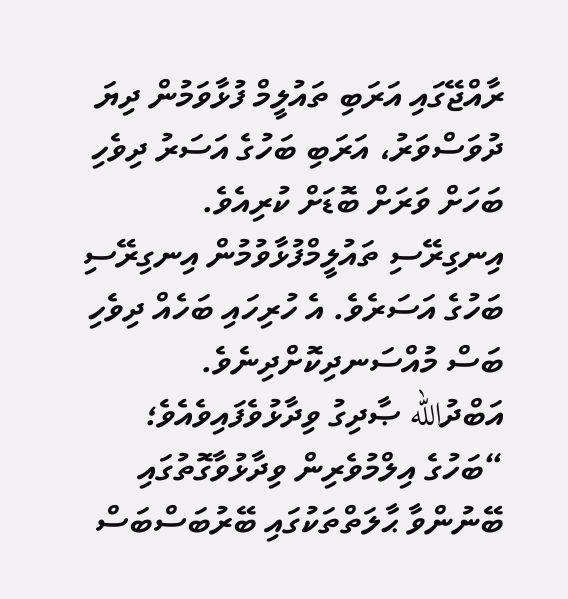ރާއްޖޭގައި އަރަބި ތައުލީމް ފުޅާވަމުން ދިޔަ ދުވަސްވަރު، އަރަބި ބަހުގެ އަސަރު ދިވެހި ބަހަށް ވަރަށް ބޮޑަށް ކުރިއެވެ. އިނގިރޭސި ތައުލީމްފުޅާވުމުން އިނގިރޭސި ބަހުގެ އަސަރެވެ. އެ ހުރިހައި ބަހެއް ދިވެހި ބަސް މުއްސަނދިކޮށްދިނެވެ.
އަބްދުالله ޞާދިގު ވިދާޅުވެފައިވެއެވެ؛
“ބަހުގެ އިލްމުވެރިން ވިދާޅުވާގޮތުގައި ބޭނުންވާ ޙާލަތްތަކުގައި ބޭރުބަސްބަސް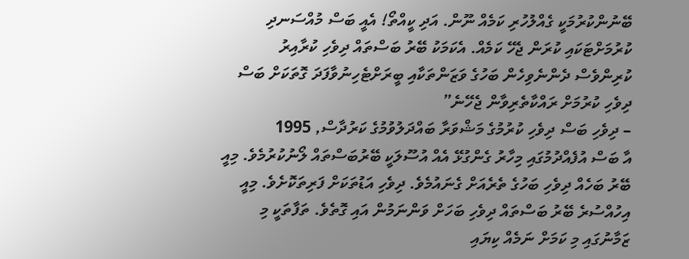ބޭނުންކުރުމަކީ ގެއްލުހުރި ކަމެއް ނޫން. އަދި ކީއްތޯ! އެއީ ބަސް މުއްސަނދި ކުރުމަށްޓަކައި ކުރަން ޖެހޭ ކަމެއް. އެކަމަކު ބޭރު ބަސްތައް ދިވެހި ކުރާއިރު ކުރިންވެސް ދެންނެވިހެން ބަހުގެ ވަޒަންތަކާއި ބީރަށްޓެހިނުވާފަދަ ގޮތަކަށް ބަސް ދިވެހި ކުރުމަށް ރައްކާތެރިވާން ޖެހޭނެ”
– ދިވެހި ބަސް ދިވެހި ކުރުމުގެ މަޝްވަރާ ބައްދަލުވުމުގެ ކަރުދާސް, 1995
އާ ބަސް އުފެއްދުމުގައި މިހާރު ގެންގުޅޭ އެއް އުސޫލަކީ ބޭރުބަސްތައް ލޯނުކުރުމެވެ. މިއީ ބޭރު ބަހެއް ދިވެހި ބަހުގެ ތެރެއަށް ގެނައުމެވެ. ދިވެހި އަޑުތަކަށް ފަރިތަކޮށެވެ. މިއީ އިހުއްސުރެ ބޭރު ބަސްތައް ދިވެހި ބަހަށް ވަންނަމުން އައި ގޮތެވެ. ތަފާތަކީ މި ޒަމާނުގައި މި ކަމަށް ނަމެއް ކިޔައި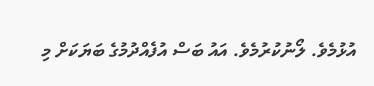އުޅުމެވެ. ލޯނުކުރުމެވެ. އައު ބަސް އުފެއްދުމުގެ ބަޔަކަށް މި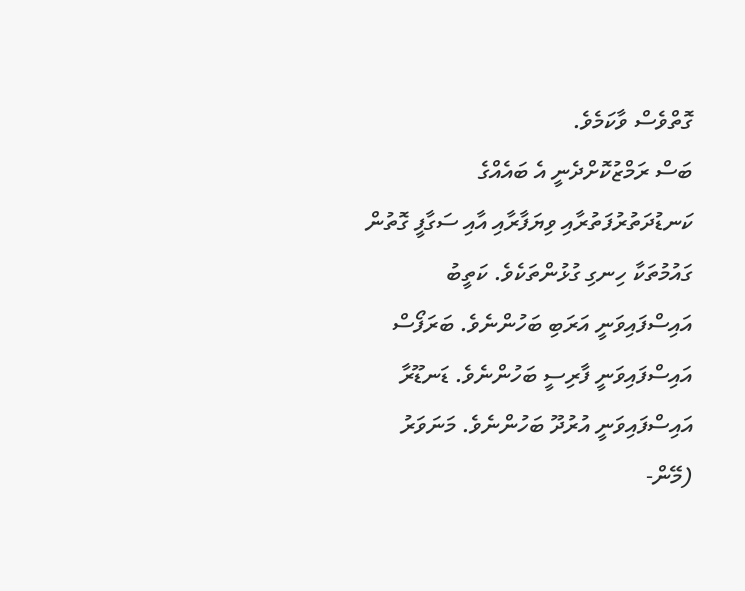ގޮތްވެސް ވާކަމެވެ.
ބަސް ރަމްޒުކޮށްދެނީ އެ ބައެއްގެ ކަނޑުދަތުރުފަތުރާއި ވިޔަފާރާއި އާއި ސަގާފީ ގޮތުން ގައުމުތަކާ ހިނގި ގުޅުންތަކެވެ. ކަތީބު އައިސްފައިވަނީ އަރަބި ބަހުންނެވެ. ބަރަފޯސް އައިސްފައިވަނީ ފާރިސީ ބަހުންނެވެ. ޑަނޑޫރާ އައިސްފައިވަނީ އުރުދޫ ބަހުންނެވެ. މަނަވަރު (މޭން-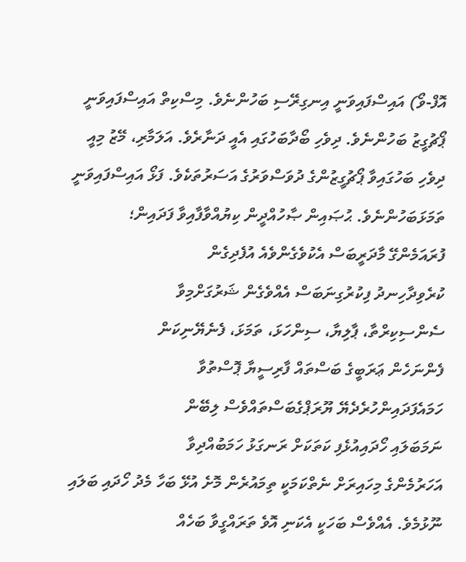އޮފް-ވޯ) އައިސްފައިވަނީ އިނގިރޭސި ބަހުންނެވެ. މިސްކިތް އައިސްފައިވަނީ ޕޯޗުގީޒު ބަހުންނެވެ. ދިވެހި ބޯދާބަހުގައި އެއީ ދަނާރެވެ. އަލަމާރި، މޭޒު މިއީ ދިވެހި ބަހުގައިވާ ޕޯޗުގީޒުންގެ ދުވަސްވަރުގެ އަސަރުތަކެވެ. ފަޅޯ އައިސްފައިވަނީ ތަމަޅަބަހުންނެވެ. ޙުޞައިން ޞާހުއްދީން ކިޔުއްވާފާއިވާ ފަދައިން؛
ފުރައަމެންގޭ މާދަރީބަސް އެކުވެގެންވެއެ އުފެދިގެން
ކުރެވިދާހިނދު ފިކުރުގިނަބަސް އެއްވެގެން ޝަރުގަށްމިވާ
ސެންސިކިރްތާ، ޕާލިޔާ، ސިންހަޅަ، ތަމަޅަ، ފެނެޔޭނިކަން
ފެންނަހެން ޢަރަބީގެ ބަސްތައް ފާރިސީޔާ ޕޮސްތުވާ
ހަމައެފަދައިންހުރެދެޔޭ ޔޫރަޕްގެބަސްތައްވެސް ލިބޭން
ނަމަބަލައި ހޯދައިއުޅެފި ކަތަކަށް ރަނގަޅު ހަމަބުއްދިވާ
އަހަރުމެންގެ މިހައިރަށް ނެތްކަމަކީ ތިމައުރެން މޮށެ އުޅޭ ބަހާ މެދު ހޯދައި ބަލައި ނޫޅުމެވެ. އެއްވެސް ބަހަކީ އެކަނި އޮވެ ތަރައްގީވާ ބަހެއް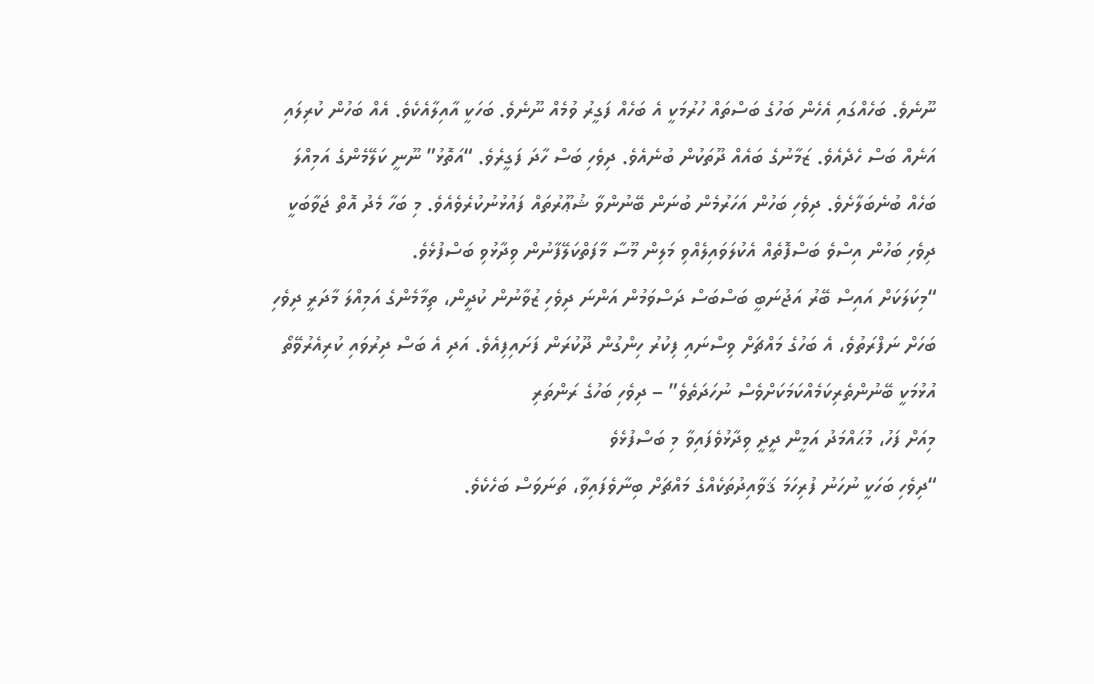ނޫނެވެ. ބަހެއްގައި އެހެން ބަހުގެ ބަސްތައް ހުރުމަކީ އެ ބަހެއް ފަގީރު ވުމެއް ނޫނެވެ. ބަހަކީ އާއިލާއެކެވެ. އެއް ބަހުން ކުރިލައި އަނެއް ބަސް ހެދެއެވެ. ޒަމާނުގެ ބައެއް ދޫތަކުން ބުނެއެވެ. ދިވެހި ބަސް ހާދަ ފަގީރެވެ. “އަތޮޅު” ނޫނީ ކަލޭމެންގެ އަމިއްލަ ބަހެއް ބުނެބަލާށެވެ. ދިވެހި ބަހުން އަހަރުމެން ބުނަން ބޭނުންވާ ޝުޢޫރުތައް ފައުޅުނުކުރެވެއެވެ. މި ބަހާ މެދު އޮތް ޖަވާބަކީ ދިވެހި ބަހުން އިސްވެ ބަސްފޮތެއް އެކުލަވައިލެއްވި މަލިން މޫސާ މާފަތްކަލޭފާނުން ވިދާޅުވި ބަސްފުޅެވެ.
“މިކަލަކަށް އައިސް ބޭރު އަޖުނަބީ ބަސްބަސް ދަސްވަމުން އަންނަ ދިވެހި ޒުވާނުން ކުދީން، ތިމާމެންގެ އަމިއްލަ މާދަރީ ދިވެހި ބަހަށް ނަފްރަތުވެ، އެ ބަހުގެ މައްޗަށް ވިސްނައި ފިކުރު ހިންގުން ދޫކުރަން ފަށައިފިއެވެ. އަދި އެ ބަސް ދިރުވައި ކުރިއެރުވޭތޯ އުޅުމަކީ ބޭނުންތެރިކަމެއްކަމަކަށްވެސް ނުހަދަތެވެ” – ދިވެހި ބަހުގެ ރަންތަރި
މިއަށް ފަހު، މުޙައްމަދު އަމީން ދީދީ ވިދާޅުވެފައިވާ މި ބަސްފުޅެވެ
“ދިވެހި ބަހަކީ ނުހަނު ފުރިހަމަ ޤަވާއިދުތަކެއްގެ މައްޗަށް ބިނާވެފައިވާ، ތަނަވަސް ބަހެކެވެ.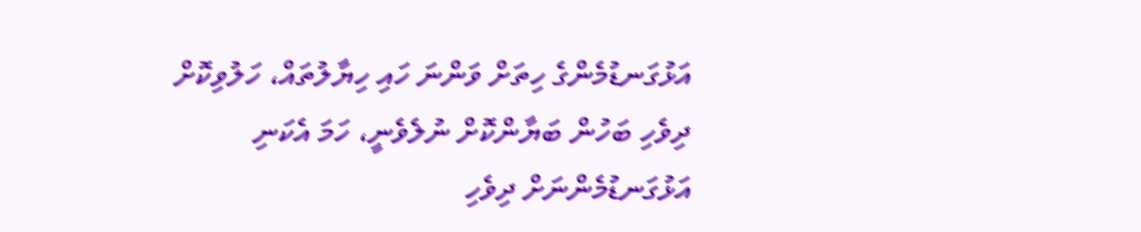އަޅުގަނޑުމެންގެ ހިތަށް ވަންނަ ހައި ހިޔާލުތައް، ހަލުވިކޮށް ދިވެހި ބަހުން ބަޔާންކޮށް ނުލެވެނީ، ހަމަ އެކަނި އަޅުގަނޑުމެންނަށް ދިވެހި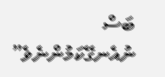ބަސް ނުއެނގޭކަމުންނެވެ”